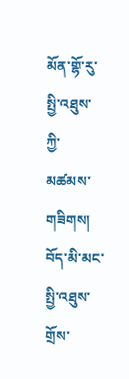མོན་གྷོ་རུ་སྤྱི་འཐུས་ཀྱི་མཚམས་གཟིགས།
བོད་མི་མང་སྤྱི་འཐུས་གྲོས་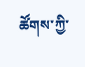ཚོགས་ཀྱི་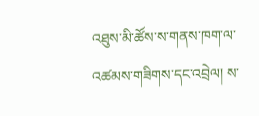འཐུས་མི་ཚོས་ས་གནས་ཁག་ལ་འཚམས་གཟིགས་དང་འབྲེལ། ས་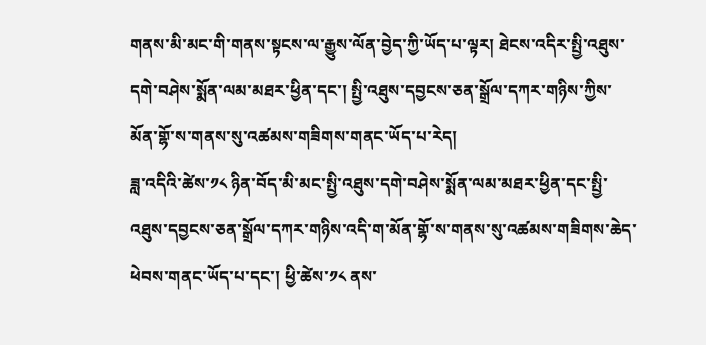གནས་མི་མང་གི་གནས་སྟངས་ལ་རྒྱུས་ལོན་བྱེད་ཀྱི་ཡོད་པ་ལྟར། ཐེངས་འདིར་སྤྱི་འཐུས་དགེ་བཤེས་སྨོན་ལམ་མཐར་ཕྱིན་དང་། སྤྱི་འཐུས་དབྱངས་ཅན་སྒྲོལ་དཀར་གཉིས་ཀྱིས་མོན་གྷོ་ས་གནས་སུ་འཚམས་གཟིགས་གནང་ཡོད་པ་རེད།
ཟླ་འདིའི་ཚེས་༡༨ ཉིན་བོད་མི་མང་སྤྱི་འཐུས་དགེ་བཤེས་སྨོན་ལམ་མཐར་ཕྱིན་དང་སྤྱི་འཐུས་དབྱངས་ཅན་སྒྲོལ་དཀར་གཉིས་འདི་ག་མོན་གྷོ་ས་གནས་སུ་འཚམས་གཟིགས་ཆེད་ཕེབས་གནང་ཡོད་པ་དང་། ཕྱི་ཚེས་༡༨ ནས་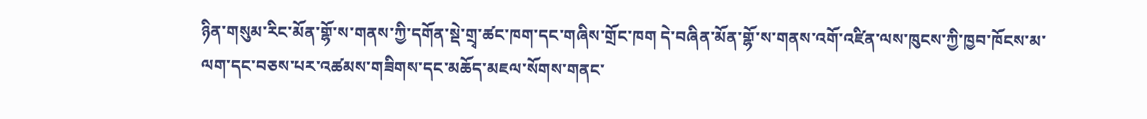ཉིན་གསུམ་རིང་མོན་གྷོ་ས་གནས་ཀྱི་དགོན་སྡེ་གྲྭ་ཚང་ཁག་དང་གཞིས་གྲོང་ཁག དེ་བཞིན་མོན་གྷོ་ས་གནས་འགོ་འཛིན་ལས་ཁུངས་ཀྱི་ཁྱབ་ཁོངས་མ་ལག་དང་བཅས་པར་འཚམས་གཟིགས་དང་མཆོད་མཇལ་སོགས་གནང་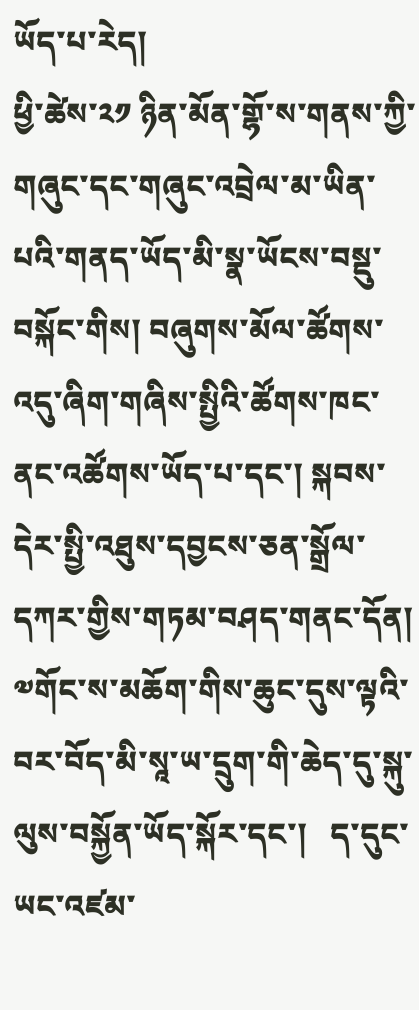ཡོད་པ་རེད།
ཕྱི་ཚེས་༢༡ ཉིན་མོན་གྷོ་ས་གནས་ཀྱི་གཞུང་དང་གཞུང་འབྲེལ་མ་ཡིན་པའི་གནད་ཡོད་མི་སྣ་ཡོངས་བསྡུ་བསྐོང་གིས། བཞུགས་མོལ་ཚོགས་འདུ་ཞིག་གཞིས་སྤྱིའི་ཚོགས་ཁང་ནང་འཚོགས་ཡོད་པ་དང་། སྐབས་དེར་སྤྱི་འཐུས་དབྱངས་ཅན་སྒྲོལ་དཀར་གྱིས་གཏམ་བཤད་གནང་དོན།   ༧གོང་ས་མཆོག་གིས་ཆུང་དུས་ལྟའི་བར་བོད་མི་སཱ་ཡ་དྲུག་གི་ཆེད་དུ་སྐུ་ལུས་བསྐྱོན་ཡོད་སྐོར་དང་།   ད་དུང་ཡང་འཛམ་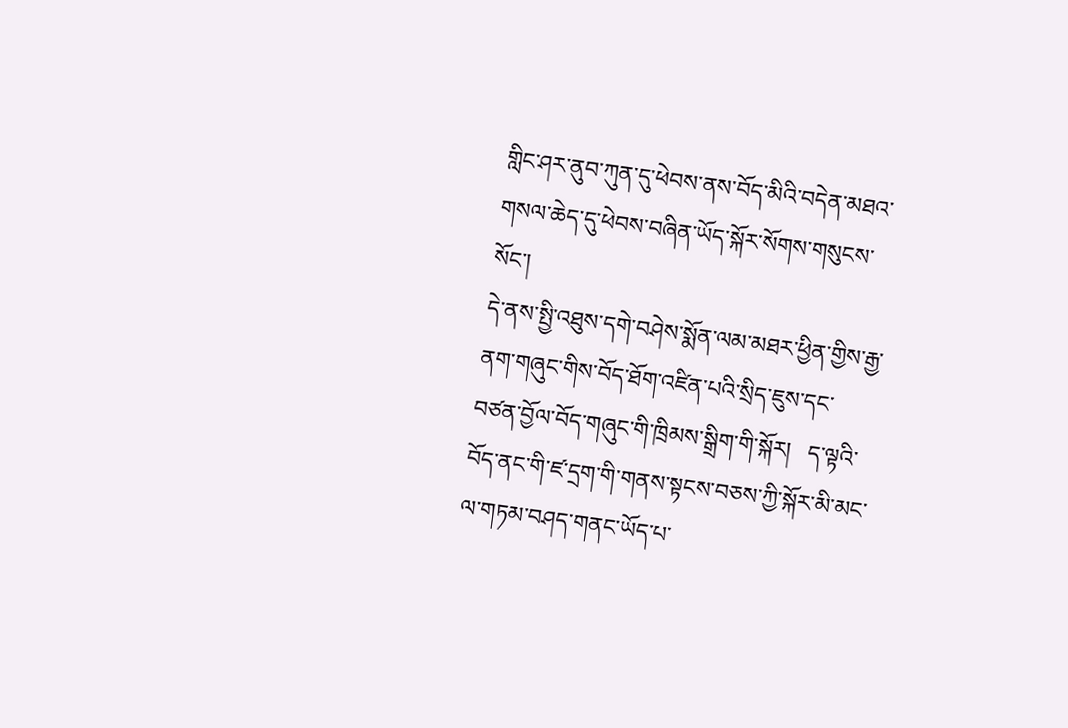གླིང་ཤར་ནུབ་ཀུན་དུ་ཕེབས་ནས་བོད་མིའི་བདེན་མཐའ་གསལ་ཆེད་དུ་ཕེབས་བཞིན་ཡོད་སྐོར་སོགས་གསུངས་སོང་།
དེ་ནས་སྤྱི་འཐུས་དགེ་བཤེས་སྨོན་ལམ་མཐར་ཕྱིན་གྱིས་རྒྱ་ནག་གཞུང་གིས་བོད་ཐོག་འཛིན་པའི་སྲིད་ཇུས་དང་བཙན་བྱོལ་བོད་གཞུང་གི་ཁྲིམས་སྒྲིག་གི་སྐོར།   ད་ལྟའི་བོད་ནང་གི་ཛ་དྲག་གི་གནས་སྟངས་བཅས་ཀྱི་སྐོར་མི་མང་ལ་གཏམ་བཤད་གནང་ཡོད་པ་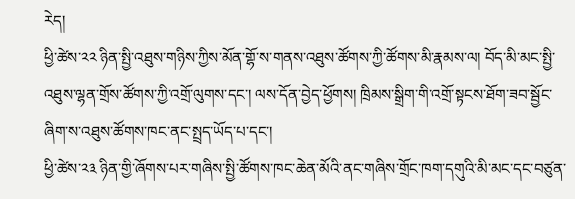རེད།
ཕྱི་ཚེས་༢༢ ཉིན་སྤྱི་འཐུས་གཉིས་ཀྱིས་མོན་གྷོ་ས་གནས་འཐུས་ཚོགས་ཀྱི་ཚོགས་མི་རྣམས་ལ། བོད་མི་མང་སྤྱི་འཐུས་ལྷན་གྲོས་ཚོགས་ཀྱི་འགྲོ་ལུགས་དང་། ལས་དོན་བྱེད་ཕྱོགས། ཁྲིམས་སྒྲིག་གི་འགྲོ་སྟངས་ཐོག་ཟབ་སྦྱོང་ཞིག་ས་འཐུས་ཚོགས་ཁང་ནང་སྤྲད་ཡོད་པ་དང་།
ཕྱི་ཚེས་༢༣ ཉིན་གྱི་ཞོགས་པར་གཞིས་སྤྱི་ཚོགས་ཁང་ཆེན་མོའི་ནང་གཞིས་གྲོང་ཁག་དགུའི་མི་མང་དང་བཙུན་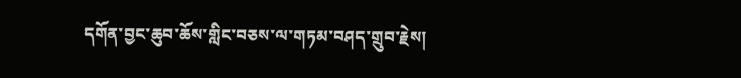དགོན་བྱང་ཆུབ་ཆོས་གླིང་བཅས་ལ་གཏམ་བཤད་གྲུབ་རྗེས།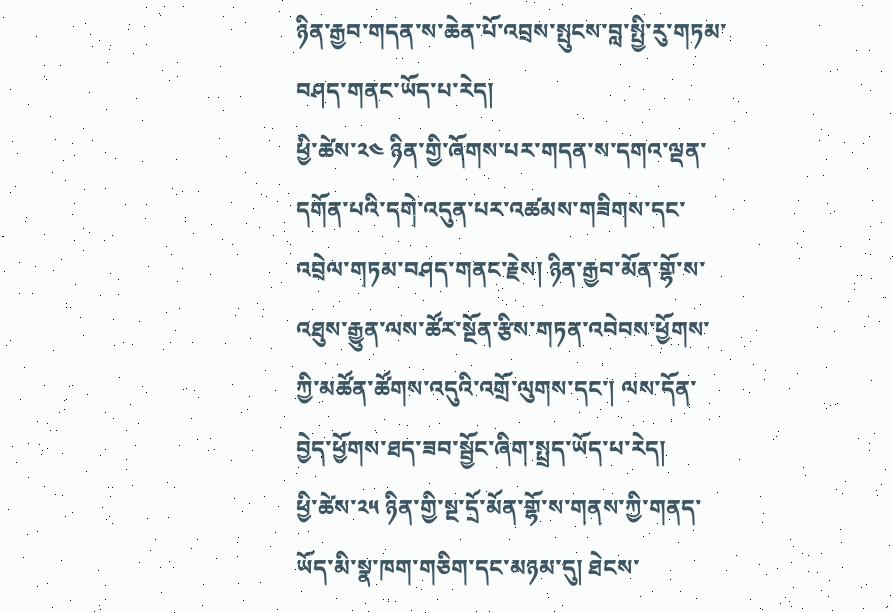ཉིན་རྒྱབ་གདན་ས་ཆེན་པོ་འབྲས་སྤུངས་བླ་སྤྱི་རུ་གཏམ་བཤད་གནང་ཡོད་པ་རེད།
ཕྱི་ཚེས་༢༤ ཉིན་གྱི་ཞོགས་པར་གདན་ས་དགའ་ལྡན་དགོན་པའི་དགེ་འདུན་པར་འཚམས་གཟིགས་དང་འབྲེལ་གཏམ་བཤད་གནང་རྗེས། ཉིན་རྒྱབ་མོན་གྷོ་ས་འཐུས་རྒྱུན་ལས་ཚོར་སྔོན་རྩིས་གཏན་འབེབས་ཕྱོགས་ཀྱི་མཚོན་ཚོགས་འདུའི་འགྲོ་ལུགས་དང་། ལས་དོན་བྱེད་ཕྱོགས་ཐད་ཟབ་སྦྱོང་ཞིག་སྤྲད་ཡོད་པ་རེད།
ཕྱི་ཚེས་༢༥ ཉིན་གྱི་སྔ་དྲོ་མོན་གྷོ་ས་གནས་ཀྱི་གནད་ཡོད་མི་སྣ་ཁག་གཅིག་དང་མཉམ་དུ། ཐེངས་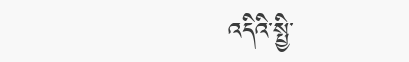འདིའི་སྤྱི་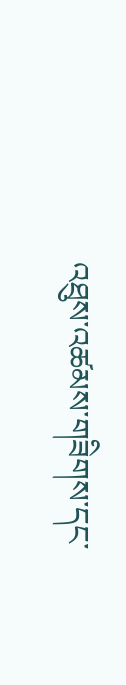འཐུས་འཚམས་གཟིགས་དང་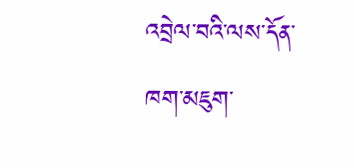འབྲེལ་བའི་ལས་དོན་ཁག་མཇུག་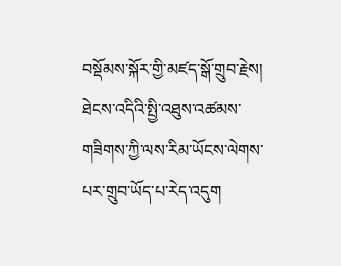བསྡོམས་སྐོར་གྱི་མཛད་སྒོ་གྲུབ་རྗེས། ཐེངས་འདིའི་སྤྱི་འཐུས་འཚམས་གཟིགས་ཀྱི་ལས་རིམ་ཡོངས་ལེགས་པར་གྲུབ་ཡོད་པ་རེད་འདུག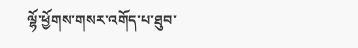ལྷོ་ཕྱོགས་གསར་འགོད་པ་ཐུབ་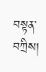བསྟན་བཀྲིས།